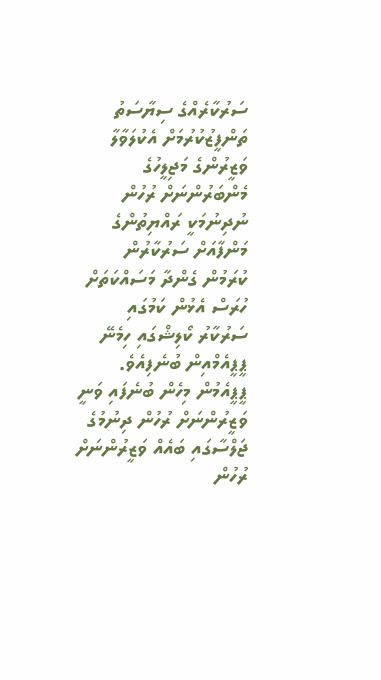ސަރުކާރެއްގެ ސިޔާސަތު ތަންފީޒުކުރުމަށް އެކުލަވާލާ ވަޒީރުންގެ މަޖިލީހުގެ މެންބަރުންނަށް ރުހުން ނުދިނުމަކީ ރައްޔިތުންގެ މަންފާއަށް ސަރުކާރުން ކުރަމުން ގެންދާ މަސައްކަތަށް ހުރަސް އެޅުން ކަމުގައި ސަރުކާރު ކޯލިޝްގައި ހިމެނޭ ޕީޕީއެމްއިން ބުނެފިއެވެ.
ޕީޕީއެމުން މިހެން ބުނެފައި ވަނީ ވަޒީރުންނަށް ރުހުން ދިނުމުގެ ޖަލްސާގައި ބައެއް ވަޒީރުންނަށް ރުހުން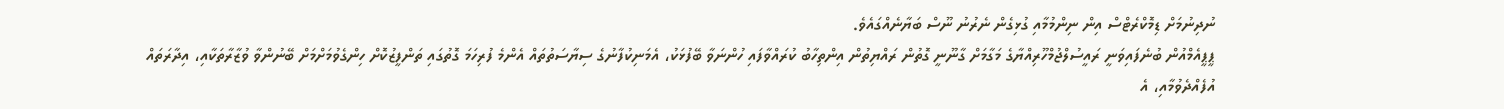ނުދިނުމަށް ޑިމޮކްރެޓްސް އިން ނިންމުމާއި ގުޅިގެން ނެރުނު ނޫސް ބަޔާނެއްގައެވެ.
ޕީޕީއެމްއުން ބުނެފައިވަނީ ރައީސުލްޖުމްހޫރިއްޔާގެ މަގާމަށް ގާނޫނީ ގޮތުން ރައްޔިތުން އިންތިހާބު ކުރައްވާފައި ހުންނަވާ ބޭފުޅަކު، އެމަނިކުފާނުގެ ސިޔާސަތުތައް އެންމެ ފުރިހަމަ ގޮތުގައި ތަންފީޒުކޮށް ހިންގެވުމަށްމަށް ބޭނުންވާ ވުޒާރާތަކާއި، އިދާރަތައް އުފެއްދެވުމާއި، އެ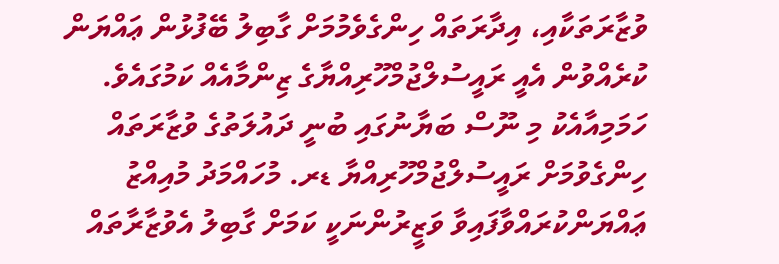ވުޒާރަތަކާއި، އިދާރަތައް ހިންގެވެމުމަށް ގާބިލު ބޭފުޅުން ޢައްޔަން ކުރެއްވުން އެއީ ރައީސުލްޖުމްހޫރިއްޔާގެ ޒިންމާއެއް ކަމުގައެވެ.
ހަމަމިއާއެކު މި ނޫސް ބަޔާނުގައި ބުނީ ދައުލަތުގެ ވުޒާރަތައް ހިންގެވުމަށް ރައީސުލްޖުމްހޫރިއްޔާ ޑރ. މުހައްމަދު މުއިއްޒު ޢައްޔަންކުރައްވާފައިވާ ވަޒީރުންނަކީ ކަމަށް ގާބިލު އެވުޒާރާތައް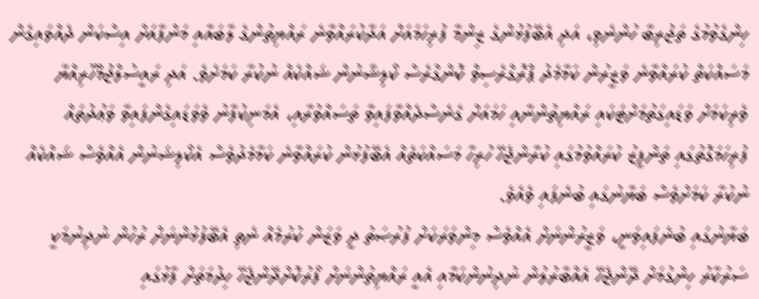ހިންގެވުމުގެ ތަޖުރިބާ ހުންނެވި، އަދި އެބޭފުޅުންގެ ޒިންމާ ފުރިހަމައަށް އަދާކުރައްވާނެ ރައްޔިތުންގެ ލާބައާއި މަންފާއަށް އިސްކަން ދެއްވައިގެން މަސައްކަތް ކުރައްވާނެ ވަޒީރުން ކަމާމެދު ޕްރޮގްރެސިވް ކޮންގްރެސް ކޯލިޝާނުން ޝައްކެއް ނުކުރާ ކަމަށެވެ. އަދި ރައީސުލްޖުމްހޫރިއްޔާ ވެރިކަމަށް ވަޑައިގަތުމަށްޓަކައި ރައްޔިތުންނާއި ހަމައަށް ގެނެސްދެއްވާފައިވާ ތަސައްވުރާއި، އެމަނިކުފާނު ވެވަޑައިގެންފައިވާ ވަޢުދުތައް ފުރިހަމަގޮތުގައި ތަންފީޒު ކުރައްވުމުގައި ކުރާންޖެހޭ ހުރިހާ މަސައްކަތެއް އެބޭފުޅުން ކުރައްވާނެ ކަމާމެދުވެސް އެކޯލިޝަނުން އެއްވެސް ޝައްކެއް ނުކުރާ ކަމަށްވެސް ބަޔާނުގައި ބުނެފައި ވެއެވެ.
ބަޔާނުގައި ބުނެފައިވަނީ، ވަޒީރުންނަށް އެއްވެސް މިންވަރަކަށް ފުރުޞަތު ދީ ވަޒަން ކުރުމެއް ނެތި އެބޭފުޅުންނަށް ރުހުން ނުދިނުމަކީ ސަރުކާރު ހިންގުމަށް ދޭންޖެހޭ އެއްބާރުލުން ނުދިނުންކަމާއި އެއީ ރައްޔިތުންނަށް ފޯރުކޮށްދޭންޖެހޭ ހިދުމަތަށް ފާޅުގައި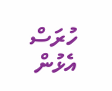ހުރަސް އެޅުން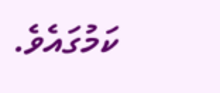ކަމުގައެވެ.